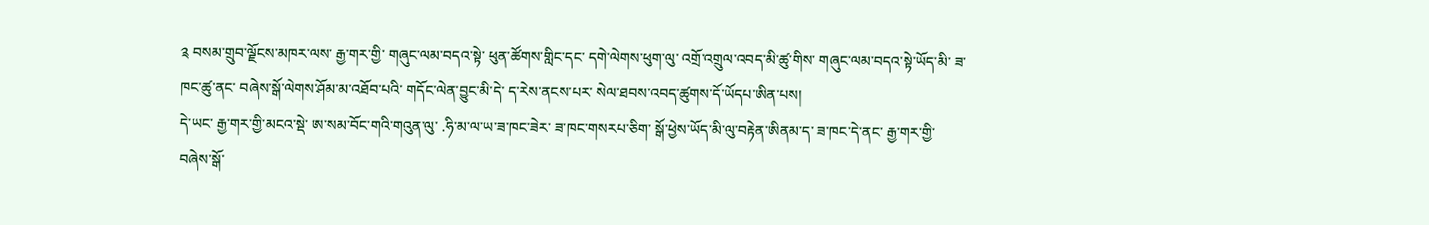༉ བསམ་གྲུབ་ལྗོངས་མཁར་ལས་ རྒྱ་གར་གྱི་ གཞུང་ལམ་བདའ་སྟེ་ ཕུན་ཚོགས་གླིང་དང་ དགེ་ལེགས་ཕུག་ལུ་ འགྲོ་འགྲུལ་འབད་མི་ཚུ་གིས་ གཞུང་ལམ་བདའ་སྟེ་ཡོད་མི་ ཟ་ཁང་ཚུ་ནང་ བཞེས་སྒོ་ལེགས་ཤོམ་མ་འཐོབ་པའི་ གདོང་ལེན་བྱུང་མི་དེ་ ད་རེས་ནངས་པར་ སེལ་ཐབས་འབད་ཚུགས་དོ་ཡོདཔ་ཨིན་པས།
དེ་ཡང་ རྒྱ་གར་གྱི་མངའ་སྡེ་ ཨ་སམ་བོང་གའི་གའུན་ལུ་ .ཧི་མ་ལ་ཡ་ཟ་ཁང་ཟེར་ ཟ་ཁང་གསརཔ་ཅིག་ སྒོ་ཕྱེས་ཡོད་མི་ལུ་བརྟེན་ཨིནམ་ད་ ཟ་ཁང་དེ་ནང་ རྒྱ་གར་གྱི་ བཞེས་སྒོ་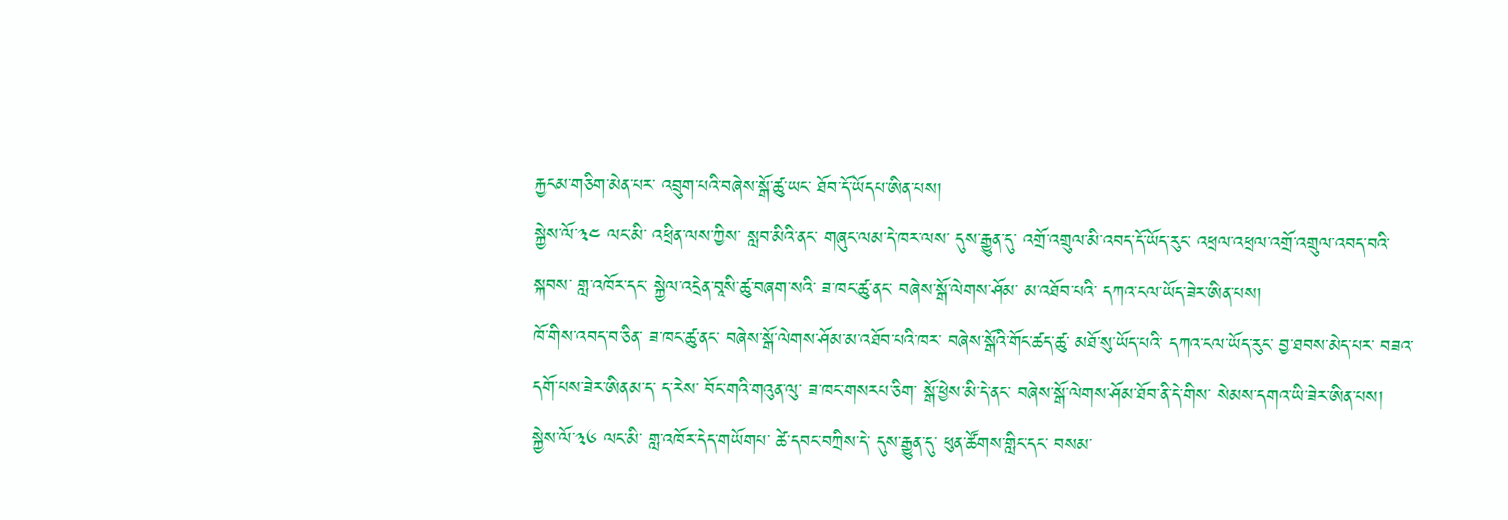རྐྱངམ་གཅིག་མེན་པར་ འབྲུག་པའི་བཞེས་སྒོ་ཚུ་ཡང་ ཐོབ་དོ་ཡོདཔ་ཨིན་པས།
སྐྱེས་ལོ་༣༤ ལང་མི་ འཕྲིན་ལས་ཀྱིས་ སླབ་མིའི་ནང་ གཞུང་ལམ་དེ་ཁར་ལས་ དུས་རྒྱུན་དུ་ འགྲོ་འགྲུལ་མི་འབད་དོ་ཡོད་རུང་ འཕྲལ་འཕྲལ་འགྲོ་འགྲུལ་འབད་བའི་སྐབས་ གླ་འཁོར་དང་ སྐྱེལ་འདྲེན་བཱསི་ཚུ་བཞག་སའི་ ཟ་ཁང་ཚུ་ནང་ བཞེས་སྒོ་ལེགས་ཤོམ་ མ་འཐོབ་པའི་ དཀའ་ངལ་ཡོད་ཟེར་ཨིན་པས།
ཁོ་གིས་འབད་བ་ཅིན་ ཟ་ཁང་ཚུ་ནང་ བཞེས་སྒོ་ལེགས་ཤོམ་མ་འཐོབ་པའི་ཁར་ བཞེས་སྒོའི་གོང་ཚད་ཚུ་ མཐོ་སུ་ཡོད་པའི་ དཀའ་ངལ་ཡོད་རུང་ བྱ་ཐབས་མེད་པར་ བཟའ་དགོ་པས་ཟེར་ཨིནམ་ད་ ད་རེས་ བོང་གའི་གའུན་ལུ་ ཟ་ཁང་གསརཔ་ཅིག་ སྒོ་ཕྱེས་མི་དེ་ནང་ བཞེས་སྒོ་ལེགས་ཤོམ་ཐོབ་ནི་དེ་གིས་ སེམས་དགའ་ཡི་ཟེར་ཨིན་པས།
སྐྱེས་ལོ་༣༦ ལང་མི་ གླ་འཁོར་དེད་གཡོགཔ་ ཚེ་དབང་བཀྲིས་དེ་ དུས་རྒྱུན་དུ་ ཕུན་ཚོགས་གླིང་དང་ བསམ་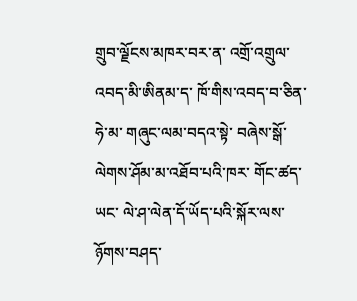གྲུབ་ལྗོངས་མཁར་བར་ན་ འགྲོ་འགྲུལ་འབད་མི་ཨིནམ་ད་ ཁོ་གིས་འབད་བ་ཅིན་ ཧེ་མ་ གཞུང་ལམ་བདའ་སྟེ་ བཞེས་སྒོ་ལེགས་ཤོམ་མ་འཐོབ་པའི་ཁར་ གོང་ཚད་ཡང་ ལེ་ཤ་ལེན་དོ་ཡོད་པའི་སྐོར་ལས་ ཉོགས་བཤད་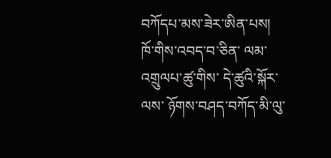བཀོདཔ་མས་ཟེར་ཨིན་པས།
ཁོ་གིས་འབད་བ་ཅིན་ ལམ་འགྲུལཔ་ཚུ་གིས་ དེ་ཚུའི་སྐོར་ལས་ ཉོགས་བཤད་བཀོད་མི་ལུ་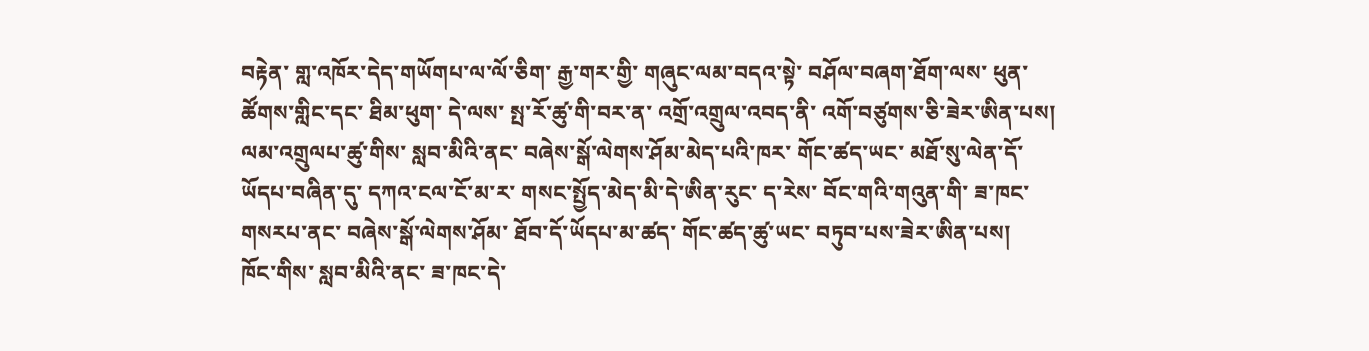བརྟེན་ གླ་འཁོར་དེད་གཡོགཔ་ལ་ལོ་ཅིག་ རྒྱ་གར་གྱི་ གཞུང་ལམ་བདའ་སྟེ་ བཤོལ་བཞག་ཐོག་ལས་ ཕུན་ཚོགས་གླིང་དང་ ཐིམ་ཕུག་ དེ་ལས་ སྤ་རོ་ཚུ་གི་བར་ན་ འགྲོ་འགྲུལ་འབད་ནི་ འགོ་བཙུགས་ཅི་ཟེར་ཨིན་པས།
ལམ་འགྲུལཔ་ཚུ་གིས་ སླབ་མིའི་ནང་ བཞེས་སྒོ་ལེགས་ཤོམ་མེད་པའི་ཁར་ གོང་ཚད་ཡང་ མཐོ་སུ་ལེན་དོ་ཡོདཔ་བཞིན་དུ་ དཀའ་ངལ་ངོ་མ་ར་ གསང་སྤྱོད་མེད་མི་དེ་ཨིན་རུང་ ད་རེས་ བོང་གའི་གའུན་གི་ ཟ་ཁང་གསརཔ་ནང་ བཞེས་སྒོ་ལེགས་ཤོམ་ ཐོབ་དོ་ཡོདཔ་མ་ཚད་ གོང་ཚད་ཚུ་ཡང་ བཏུབ་པས་ཟེར་ཨིན་པས།
ཁོང་གིས་ སླབ་མིའི་ནང་ ཟ་ཁང་དེ་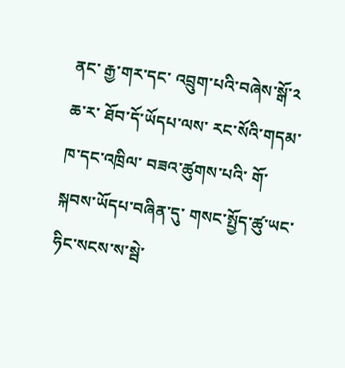ནང་ རྒྱ་གར་དང་ འབྲུག་པའི་བཞེས་སྒོ་༢ ཆ་ར་ ཐོབ་དོ་ཡོདཔ་ལས་ རང་སོའི་གདམ་ཁ་དང་འཁྲིལ་ བཟའ་ཚུགས་པའི་ གོ་སྐབས་ཡོདཔ་བཞིན་དུ་ གསང་སྤྱོད་ཚུ་ཡང་ ཧིང་སངས་ས་སྦེ་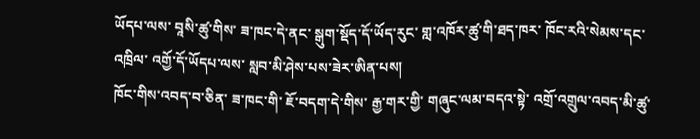ཡོདཔ་ལས་ བཱསི་ཚུ་གིས་ ཟ་ཁང་དེ་ནང་ སྒུག་སྡོད་དོ་ཡོད་རུང་ གླ་འཁོར་ཚུ་གི་ཐད་ཁར་ ཁོང་རའི་སེམས་དང་འཁྲིལ་ འགྱོ་དོ་ཡོདཔ་ལས་ སླབ་མི་ཤེས་པས་ཟེར་ཨིན་པས།
ཁོང་གིས་འབད་བ་ཅིན་ ཟ་ཁང་གི་ ཇོ་བདག་དེ་གིས་ རྒྱ་གར་གྱི་ གཞུང་ལམ་བདའ་སྟེ་ འགྲོ་འགྲུལ་འབད་མི་ཚུ་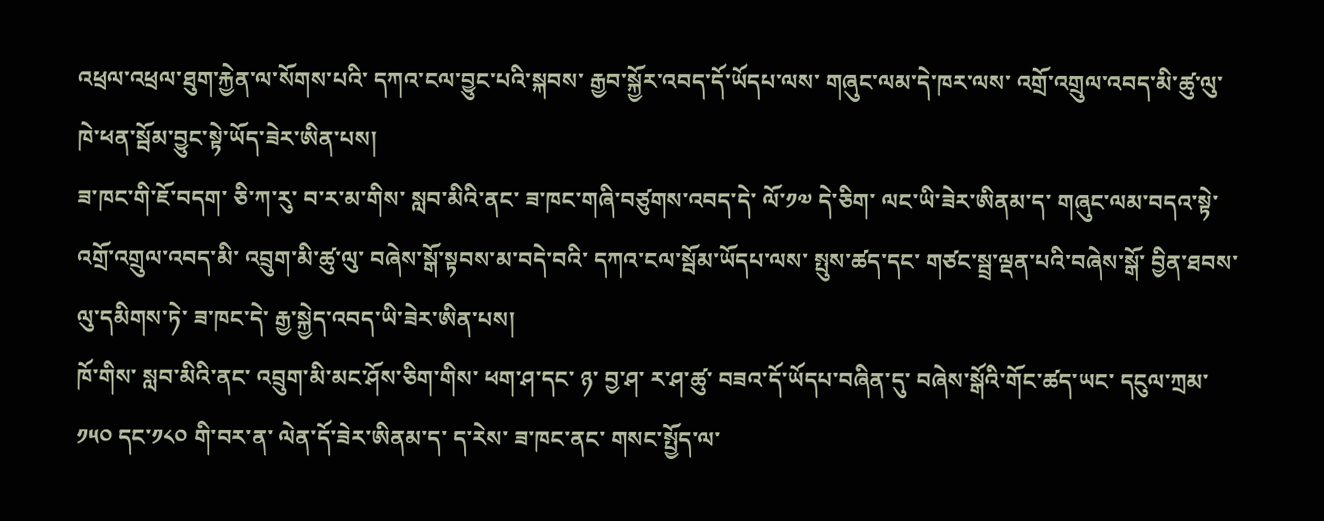འཕྲལ་འཕྲལ་ཐུག་རྐྱེན་ལ་སོགས་པའི་ དཀའ་ངལ་བྱུང་པའི་སྐབས་ རྒྱབ་སྐྱོར་འབད་དོ་ཡོདཔ་ལས་ གཞུང་ལམ་དེ་ཁར་ལས་ འགྲོ་འགྲུལ་འབད་མི་ཚུ་ལུ་ ཁེ་ཕན་སྦོམ་བྱུང་སྟེ་ཡོད་ཟེར་ཨིན་པས།
ཟ་ཁང་གི་ཇོ་བདག་ ཅི་ཀ་རུ་ བ་ར་མ་གིས་ སླབ་མིའི་ནང་ ཟ་ཁང་གཞི་བཙུགས་འབད་དེ་ ལོ་༡༧ དེ་ཅིག་ ལང་ཡི་ཟེར་ཨིནམ་ད་ གཞུང་ལམ་བདའ་སྟེ་ འགྲོ་འགྲུལ་འབད་མི་ འབྲུག་མི་ཚུ་ལུ་ བཞེས་སྒོ་སྟབས་མ་བདེ་བའི་ དཀའ་ངལ་སྦོམ་ཡོདཔ་ལས་ སྤུས་ཚད་དང་ གཙང་སྦྲ་ལྡན་པའི་བཞེས་སྒོ་ བྱིན་ཐབས་ལུ་དམིགས་ཏེ་ ཟ་ཁང་དེ་ རྒྱ་སྐྱེད་འབད་ཡི་ཟེར་ཨིན་པས།
ཁོ་གིས་ སླབ་མིའི་ནང་ འབྲུག་མི་མང་ཤོས་ཅིག་གིས་ ཕག་ཤ་དང་ ཉ་ བྱ་ཤ་ ར་ཤ་ཚུ་ བཟའ་དོ་ཡོདཔ་བཞིན་དུ་ བཞེས་སྒོའི་གོང་ཚད་ཡང་ དངུལ་ཀྲམ་༡༥༠ དང་༡༨༠ གི་བར་ན་ ལེན་དོ་ཟེར་ཨིནམ་ད་ ད་རེས་ ཟ་ཁང་ནང་ གསང་སྤྱོད་ལ་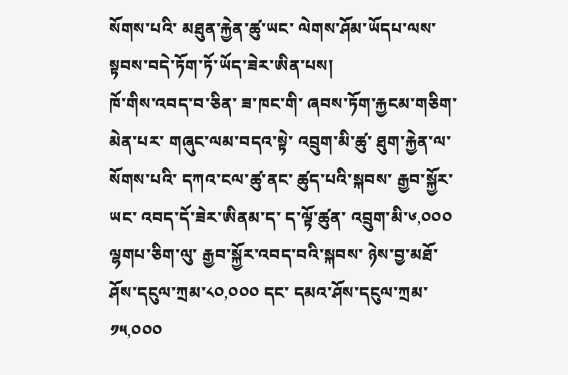སོགས་པའི་ མཐུན་རྐྱེན་ཚུ་ཡང་ ལེགས་ཤོམ་ཡོདཔ་ལས་ སྟབས་བདེ་ཏོག་ཏོ་ཡོད་ཟེར་ཨིན་པས།
ཁོ་གིས་འབད་བ་ཅིན་ ཟ་ཁང་གི་ ཞབས་ཏོག་རྐྱངམ་གཅིག་མེན་པར་ གཞུང་ལམ་བདའ་སྟེ་ འབྲུག་མི་ཚུ་ ཐུག་རྐྱེན་ལ་སོགས་པའི་ དཀའ་ངལ་ཚུ་ནང་ ཚུད་པའི་སྐབས་ རྒྱབ་སྐྱོར་ཡང་ འབད་དོ་ཟེར་ཨིནམ་ད་ ད་ལྟོ་ཚུན་ འབྲུག་མི་༦,༠༠༠ ལྷགཔ་ཅིག་ལུ་ རྒྱབ་སྐྱོར་འབད་བའི་སྐབས་ ཉེས་བྱ་མཐོ་ཤོས་དངུལ་ཀྲམ་༨༠,༠༠༠ དང་ དམའ་ཤོས་དངུལ་ཀྲམ་༡༥,༠༠༠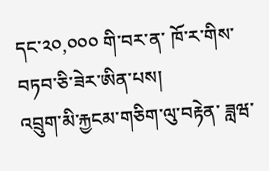དང་༢༠,༠༠༠ གི་བར་ན་ ཁོ་ར་གིས་ བཏབ་ཅི་ཟེར་ཨིན་པས།
འབྲུག་མི་རྐྱངམ་གཅིག་ལུ་བརྟེན་ ཟླཝ་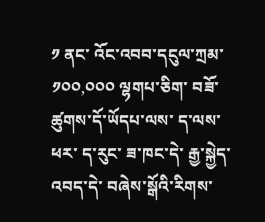༡ ནང་ འོང་འབབ་དངུལ་ཀྲམ་༡༠༠,༠༠༠ ལྷགཔ་ཅིག་ བཟོ་ཚུགས་དོ་ཡོདཔ་ལས་ ད་ལས་ཕར་ ད་རུང་ ཟ་ཁང་དེ་ རྒྱ་སྐྱེད་འབད་དེ་ བཞེས་སྒོའི་རིགས་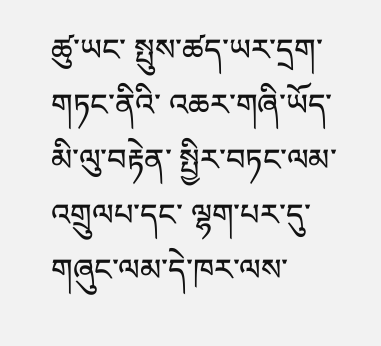ཚུ་ཡང་ སྤུས་ཚད་ཡར་དྲག་གཏང་ནིའི་ འཆར་གཞི་ཡོད་མི་ལུ་བརྟེན་ སྤྱིར་བཏང་ལམ་འགྲུལཔ་དང་ ལྷག་པར་དུ་ གཞུང་ལམ་དེ་ཁར་ལས་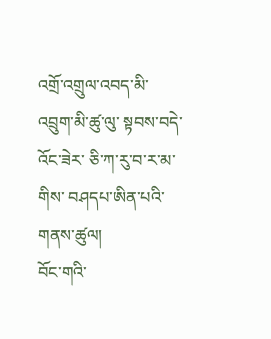འགྲོ་འགྲུལ་འབད་མི་ འབྲུག་མི་ཚུ་ལུ་ སྟབས་བདེ་འོང་ཟེར་ ཅི་ཀ་རུ་བ་ར་མ་གིས་ བཤདཔ་ཨིན་པའི་གནས་ཚུལ།
བོང་གའི་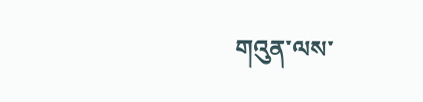གའུན་ལས་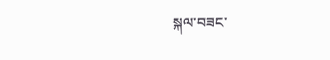སྐལ་བཟང་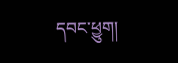དབང་ཕྱུག།